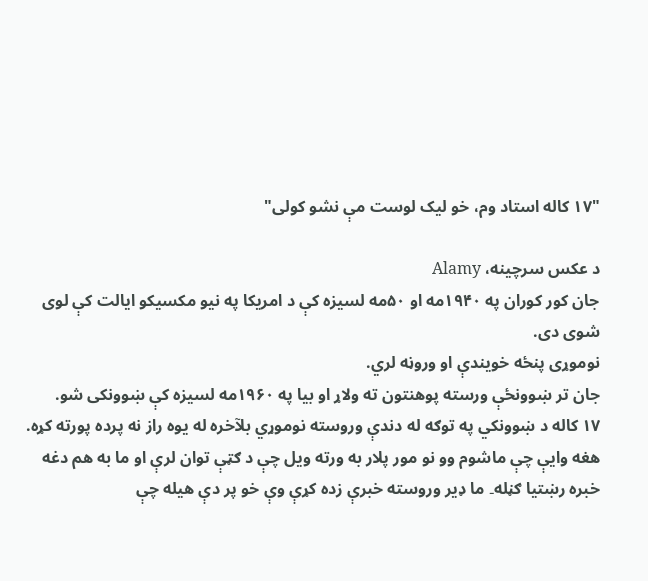"۱۷ کاله استاد وم، خو لیک لوست مې نشو کولی"

د عکس سرچینه، Alamy
جان کور کوران په ۱۹۴۰مه او ۵۰مه لسیزه کې د امریکا په نیو مکسیکو ایالت کې لوی شوی دی.
نوموړی پنځه خویندې او وروڼه لري.
جان تر ښوونځې ورسته پوهنتون ته ولاړ او بیا په ۱۹۶۰مه لسیزه کې ښوونکی شو.
۱۷ کاله د ښوونکي په توګه له دندې وروسته نوموړي بلآخره له یوه راز نه پرده پورته کړه.
هغه وايې چې ماشوم وو نو مور پلار به ورته ويل چې د ګټې توان لرې او ما به هم دغه خبره رښتيا ګڼله۔ ما ډير وروسته خبرې زده کړې وې خو پر دې هيله چې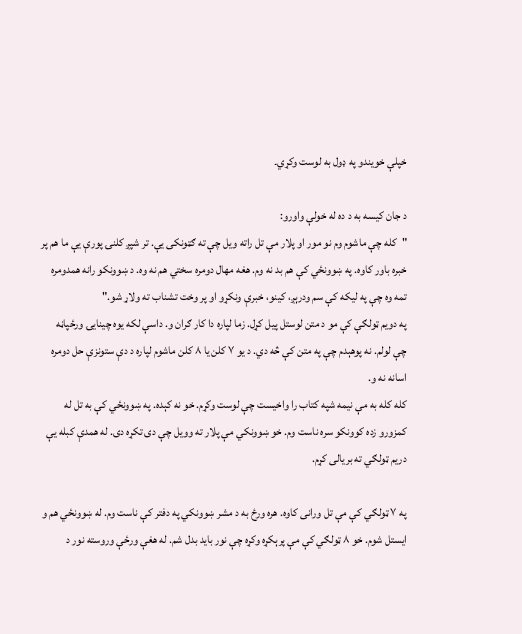خپلې خويندو په ډول به لوست وکړي۔

د جان کیسه به د ده له خولې واورو:
"کله چې ماشوم وم نو مور او پلار مې تل راته ویل چې ته ګټونکی یې. تر شپږ کلنۍ پورې یې ما هم پر خبره باور کاوه. په ښوونځي کې هم بد نه وم. هغه مهال دومره سختي هم نه وه. د ښوونکو رانه همدومره تمه وه چې په لیکه کې سم ودرېږ، کینو، خبرې ونکړو او پر وخت تشناب ته ولاړ شو."
په دویم ټولګې کې مو د متن لوستل پيل کړل. زما لپاره دا کار ګران و. داسې لکه یوه چینایۍ ورځپاڼه چې لولم. نه پوهېدم چې په متن کې څه دي. د یو ۷ کلن یا ۸ کلن ماشوم لپاره د دې ستونزې حل دومره اسانه نه و.
کله کله به مې نیمه شپه کتاب را واخیست چې لوست وکړم. خو نه کېده. په ښوونځي کې به تل له کمزورو زده کوونکو سره ناست وم. خو ښوونکي مې پلار ته وویل چې دی تکړه دی. له همدې کبله یې دریم ټولګي ته بریالی کړم.

په ۷ ټولګي کې مې تل ورانی کاوه. هره ورځ به د مشر ښوونکي په دفتر کې ناست وم. له ښوونځي هم و ایستل شوم. خو ۸ ټولګي کې مې پرېکړه وکړه چې نور باید بدل شم. له هغې ورځې وروسته نور د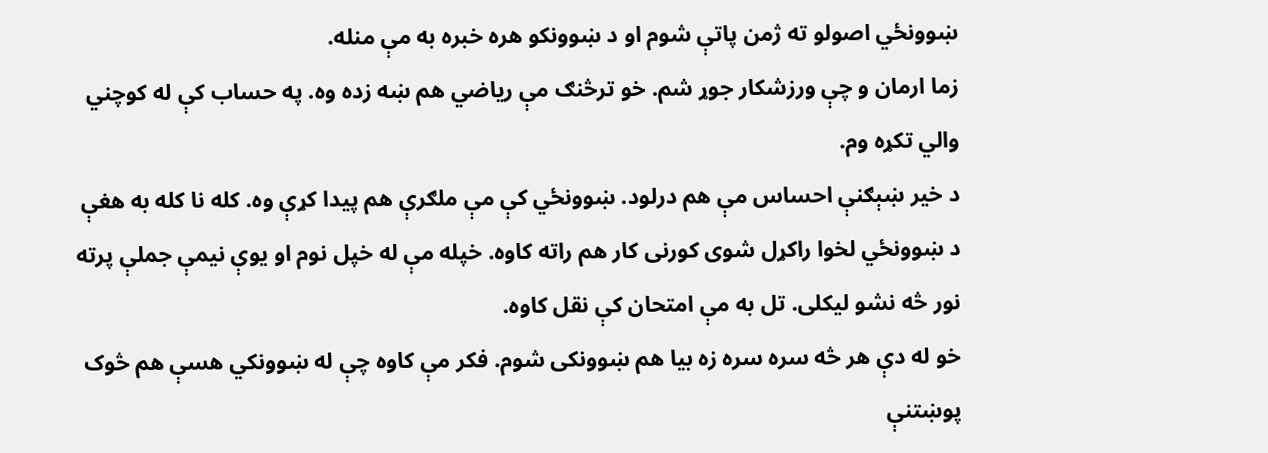ښوونځي اصولو ته ژمن پاتې شوم او د ښوونکو هره خبره به مې منله.
زما ارمان و چې ورزشکار جوړ شم. خو ترڅنګ مې ریاضي هم ښه زده وه. په حساب کې له کوچني والي تکړه وم.
د خیر ښېګنې احساس مې هم درلود. ښوونځي کې مې ملګرې هم پيدا کړې وه. کله نا کله به هغې د ښوونځي لخوا راکړل شوی کورنی کار هم راته کاوه. خپله مې له خپل نوم او یوې نیمې جملې پرته نور څه نشو لیکلی. تل به مې امتحان کې نقل کاوه.
خو له دې هر څه سره سره زه بیا هم ښوونکی شوم. فکر مې کاوه چې له ښوونکي هسې هم څوک پوښتنې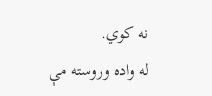نه کوي.
له واده وروسته مې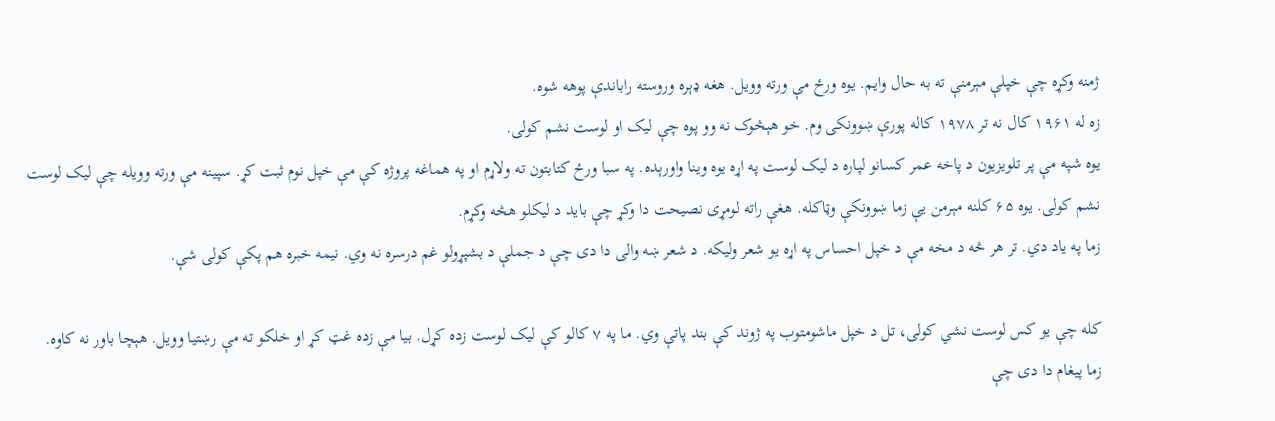ژمنه وکړه چې خپلې مېرمنې ته به حال وایم. یوه ورځ مې ورته وویل. هغه ډېره وروسته راباندې پوهه شوه.
زه له ۱۹۶۱ کال نه تر ۱۹۷۸ کاله پورې ښوونکی وم. خو هېڅوک نه وو پوه چې لیک او لوست نشم کولی.
یوه شپه مې پر تلویزیون د پاخه عمر کسانو لپاره د لیک لوست په اړه یوه وینا واورېده. په سبا ورځ کتابتون ته ولاړم او په هماغه پروژه کې مې خپل نوم ثبت کړ. سپینه مې ورته وویله چې لیک لوست نشم کولی. یوه ۶۵ کلنه مېرمن یې زما ښوونکې وټاکله. هغې راته لومړی نصیحت دا وکړ چې باید د لیکلو هڅه وکړم.
زما په یاد دي. تر هر څه د مخه مې د خپل احساس په اړه یو شعر ولیکه. د شعر ښه والی دا دی چې د جملې د بشپړولو غم درسره نه وي. نیمه خبره هم پکې کولی شې.

کله چې یو کس لوست نشي کولی، تل د خپل ماشومتوب په ژوند کې بند پاتې وي. ما په ۷ کالو کې لیک لوست زده کړل. بیا مې زده غټ کړ او خلکو ته مې رښتیا وویل. هېچا باور نه کاوه.
زما پیغام دا دی چې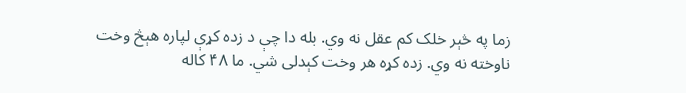زما په څېر خلک کم عقل نه وي. بله دا چې د زده کړې لپاره هېڅ وخت ناوخته نه وي. زده کړه هر وخت کېدلی شي. ما ۴۸ کاله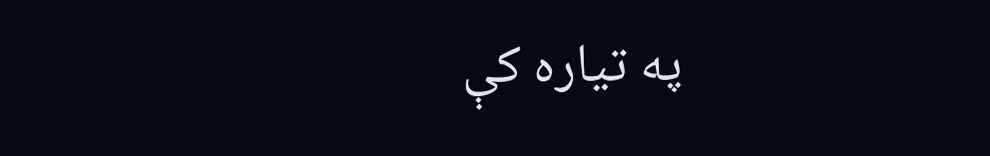په تیاره کې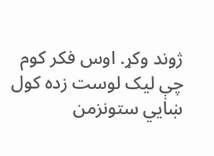ژوند وکړ. اوس فکر کوم چې لیک لوست زده کول ښایي ستونزمن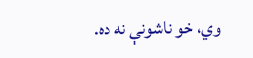وي، خو ناشونې نه ده.